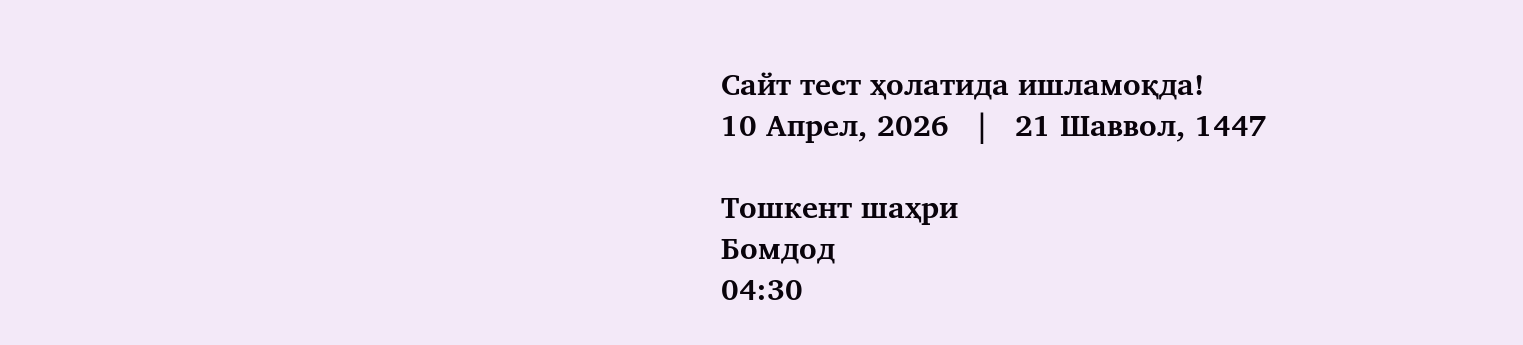Сайт тест ҳолатида ишламоқда!
10 Апрел, 2026   |   21 Шаввол, 1447

Тошкент шаҳри
Бомдод
04:30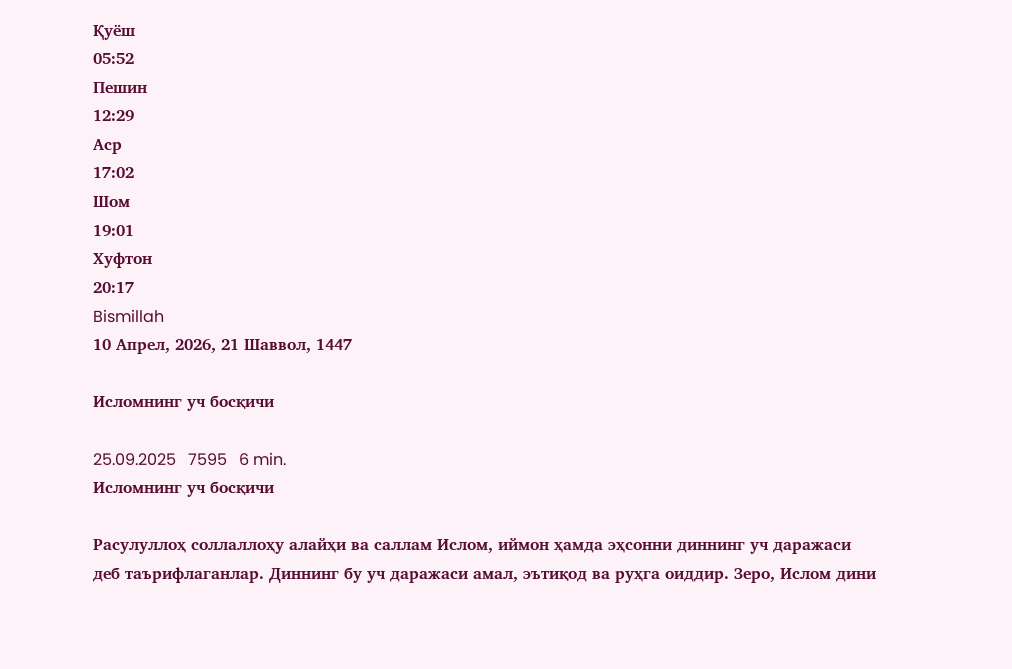Қуёш
05:52
Пешин
12:29
Аср
17:02
Шом
19:01
Хуфтон
20:17
Bismillah
10 Апрел, 2026, 21 Шаввол, 1447

Исломнинг уч босқичи

25.09.2025   7595   6 min.
Исломнинг уч босқичи

Расулуллоҳ соллаллоҳу алайҳи ва саллам Ислом, иймон ҳамда эҳсонни диннинг уч даражаси деб таърифлаганлар. Диннинг бу уч даражаси амал, эътиқод ва руҳга оиддир. Зеро, Ислом дини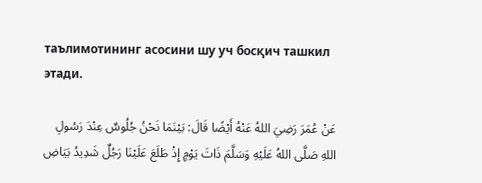таълимотининг асосини шу уч босқич ташкил этади.

عَنْ عُمَرَ رَضِيَ اللهُ عَنْهُ أَيْضًا قَالَ: بَيْنَمَا نَحْنُ جُلُوسٌ عِنْدَ رَسُولِ اللهِ صَلَّى اللهُ عَلَيْهِ وَسَلَّمَ ذَاتَ يَوْمٍ إِذْ طَلَعَ عَلَيْنَا رَجُلٌ شَدِيدُ بَيَاضِ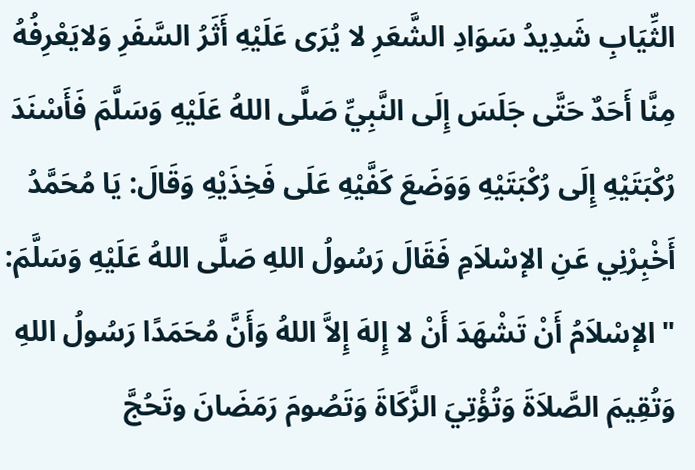الثِّيَابِ شَدِيدُ سَوَادِ الشَّعَرِ لا يُرَى عَلَيْهِ أَثَرُ السَّفَرِ وَلايَعْرِفُهُ مِنَّا أَحَدٌ حَتَّى جَلَسَ إِلَى النَّبِيِّ صَلَّى اللهُ عَلَيْهِ وَسَلَّمَ فَأَسْنَدَ رُكْبَتَيْهِ إِلَى رُكْبَتَيْهِ وَوَضَعَ كَفَّيْهِ عَلَى فَخِذَيْهِ وَقَالَ: يَا مُحَمَّدُ أَخْبِرْنِي عَنِ الإسْلاَمِ فَقَالَ رَسُولُ اللهِ صَلَّى اللهُ عَلَيْهِ وَسَلَّمَ: "الإسْلاَمُ أَنْ تَشْهَدَ أَنْ لا إِلهَ إِلاَّ اللهُ وَأَنَّ مُحَمَدًا رَسُولُ اللهِ وَتُقِيمَ الصَّلاَةَ وَتُؤْتِيَ الزَّكَاةَ وَتَصُومَ رَمَضَانَ وتَحُجَّ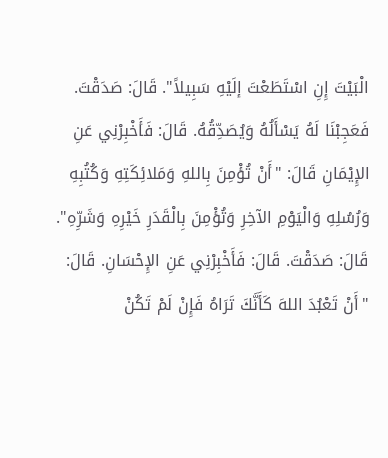الْبَيْتَ إِنِ اسْتَطَعْتَ إلَيْهِ سَبِيلاً". قَالَ: صَدَقْتَ. فَعَجِبْنَا لَهُ يَسْأَلُهُ وَيُصَدِّقُهُ. قَالَ: فَأَخْبِرْنِي عَنِ الإِيْمَانِ قَالَ: "أَنْ تُؤْمِنَ بِاللهِ وَمَلائِكَتِهِ وَكُتُبِهِ وَرُسُلِهِ وَالْيَوْمِ الآخِرِ وَتُؤْمِنَ بِالْقَدَرِ خَيْرِهِ وَشَرِّهِ". قَالَ: صَدَقْتَ. قَالَ: فَأَخْبِرْنِي عَنِ الإِحْسَانِ. قَالَ: "أَنْ تَعْبُدَ اللهَ كَأَنَّكَ تَرَاهُ فَإِنْ لَمْ تَكُنْ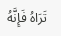تَرَاهُ فَإِنَّهُ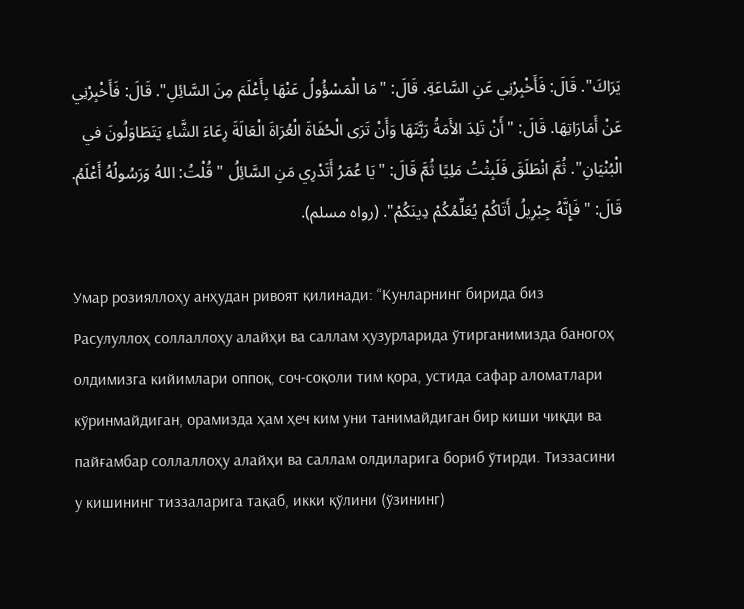يَرَاكَ". قَالَ: فَأَخْبِرْنِي عَنِ السَّاعَةِ. قَالَ: "مَا الْمَسْؤُولُ عَنْهَا بِأَعْلَمَ مِنَ السَّائِلِ". قَالَ: فَأَخْبِرْنِي عَنْ أَمَارَاتِهَا. قَالَ: "أَنْ تَلِدَ الأَمَةُ رَبَّتَهَا وَأَنْ تَرَى الْحُفَاةَ الْعُرَاةَ الْعَالَةَ رِعَاءَ الشَّاءِ يَتَطَاوَلُونَ في الْبُنْيَانِ". ثُمَّ انْطَلَقَ فَلَبِثْتُ مَلِيًا ثُمَّ قَالَ: "يَا عُمَرُ أَتَدْرِي مَنِ السَّائِلُ " قُلْتُ: اللهُ وَرَسُولُهُ أَعْلَمُ. قَالَ: "فَإِنَّهُ جِبْرِيلُ أَتَاكُمْ يُعَلِّمُكُمْ دِينَكُمْ". (رواه مسلم).

Умар розияллоҳу анҳудан ривоят қилинади: “Кунларнинг бирида биз Расулуллоҳ соллаллоҳу алайҳи ва саллам ҳузурларида ўтирганимизда баногоҳ олдимизга кийимлари оппоқ, соч-соқоли тим қора, устида сафар аломатлари кўринмайдиган, орамизда ҳам ҳеч ким уни танимайдиган бир киши чиқди ва пайғамбар соллаллоҳу алайҳи ва саллам олдиларига бориб ўтирди. Тиззасини у кишининг тиззаларига тақаб, икки қўлини (ўзининг)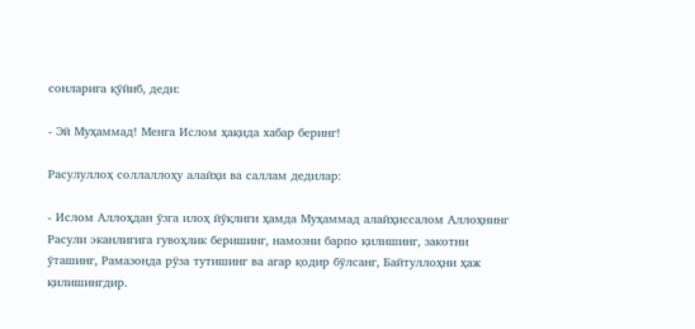сонларига қўйиб, деди:

- Эй Муҳаммад! Менга Ислом ҳақида хабар беринг!

Расулуллоҳ соллаллоҳу алайҳи ва саллам дедилар:

- Ислом Аллоҳдан ўзга илоҳ йўқлиги ҳамда Муҳаммад алайҳиссалом Аллоҳнинг Расули эканлигига гувоҳлик беришинг, намозни барпо қилишинг, закотни ўташинг, Рамазонда рўза тутишинг ва агар қодир бўлсанг, Байтуллоҳни ҳаж қилишингдир.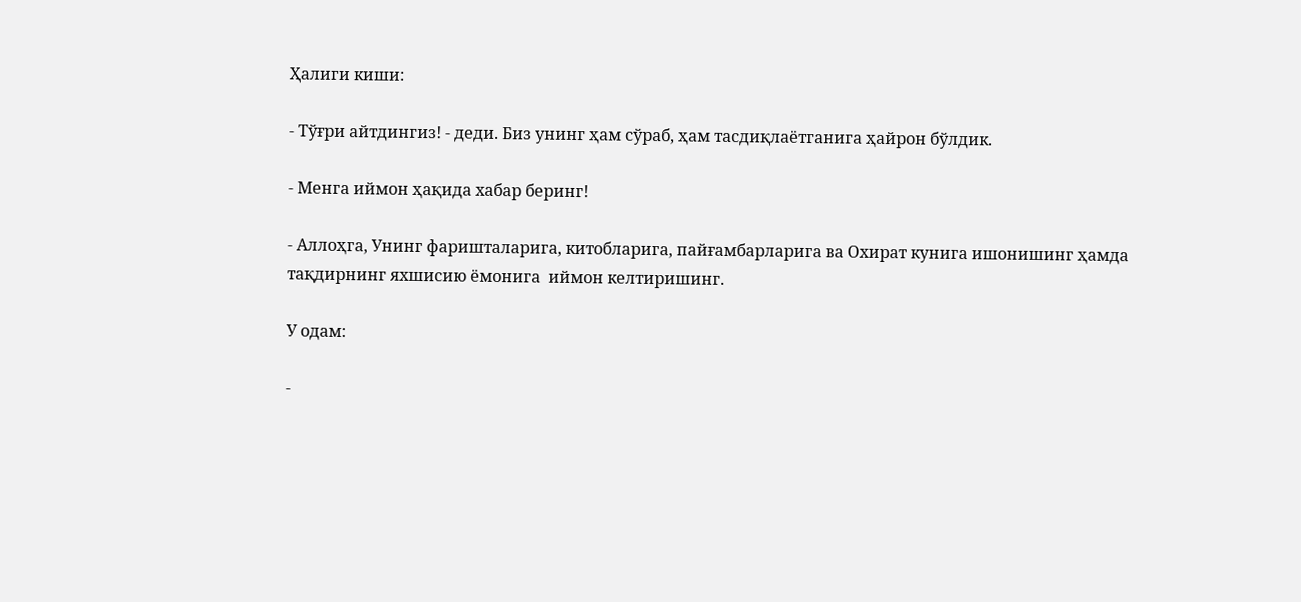Ҳалиги киши:

- Тўғри айтдингиз! - деди. Биз унинг ҳам сўраб, ҳам тасдиқлаётганига ҳайрон бўлдик.

- Менга иймон ҳақида хабар беринг!

- Аллоҳга, Унинг фаришталарига, китобларига, пайғамбарларига ва Охират кунига ишонишинг ҳамда тақдирнинг яхшисию ёмонига  иймон келтиришинг.

У одам:

-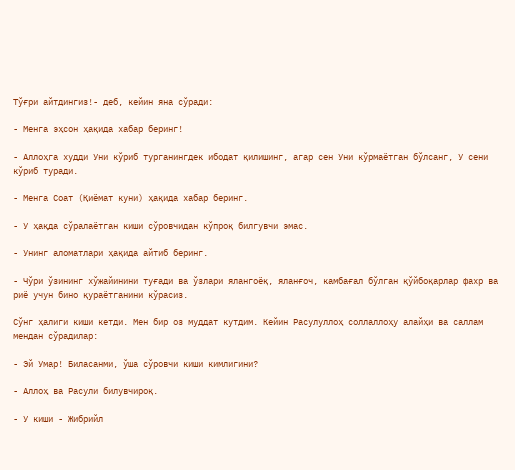Тўғри айтдингиз!- деб, кейин яна сўради:

- Менга эҳсон ҳақида хабар беринг!

- Аллоҳга худди Уни кўриб турганингдек ибодат қилишинг, агар сен Уни кўрмаётган бўлсанг, У сени кўриб туради.

- Менга Соат (Қиёмат куни) ҳақида хабар беринг.

- У ҳақда сўралаётган киши сўровчидан кўпроқ билгувчи эмас.

- Унинг аломатлари ҳақида айтиб беринг.

- Чўри ўзининг хўжайинини туғади ва ўзлари ялангоёқ, яланғоч, камбағал бўлган қўйбоқарлар фахр ва риё учун бино қураётганини кўрасиз.

Сўнг ҳалиги киши кетди. Мен бир оз муддат кутдим. Кейин Расулуллоҳ соллаллоҳу алайҳи ва саллам мендан сўрадилар:

- Эй Умар! Биласанми, ўша сўровчи киши кимлигини?

- Аллоҳ ва Расули билувчироқ.

- У киши - Жибрийл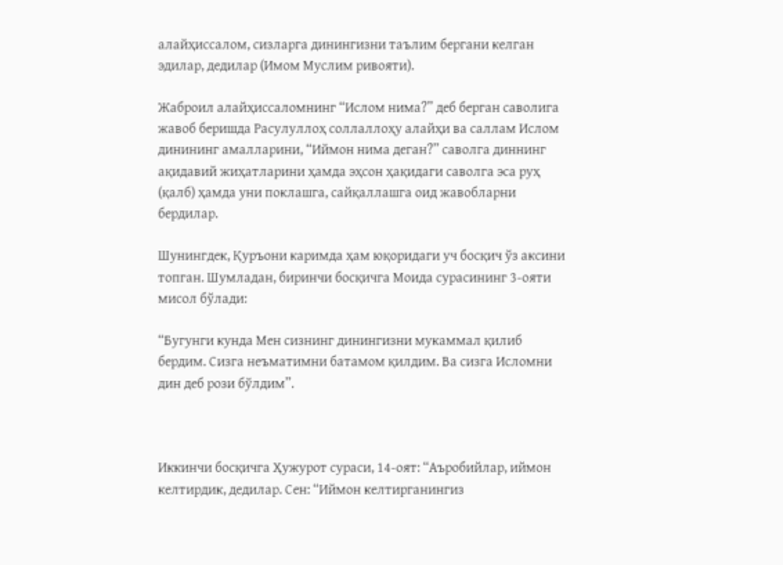алайҳиссалом, сизларга динингизни таълим бергани келган эдилар, дедилар (Имом Муслим ривояти).

Жаброил алайҳиссаломнинг “Ислом нима?” деб берган саволига жавоб беришда Расулуллоҳ соллаллоҳу алайҳи ва саллам Ислом динининг амалларини, “Иймон нима деган?” саволга диннинг ақидавий жиҳатларини ҳамда эҳсон ҳақидаги саволга эса руҳ (қалб) ҳамда уни поклашга, сайқаллашга оид жавобларни бердилар.

Шунингдек, Қуръони каримда ҳам юқоридаги уч босқич ўз аксини топган. Шумладан, биринчи босқичга Моида сурасининг 3-ояти мисол бўлади:

“Бугунги кунда Мен сизнинг динингизни мукаммал қилиб бердим. Сизга неъматимни батамом қилдим. Ва сизга Исломни дин деб рози бўлдим”.



Иккинчи босқичга Ҳужурот сураси, 14-оят: “Аъробийлар, иймон келтирдик, дедилар. Сен: “Иймон келтирганингиз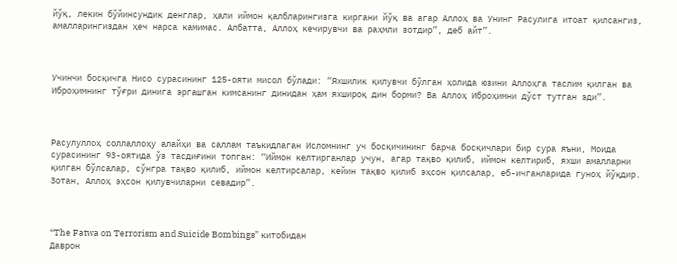йўқ, лекин бўйинсундик денглар, ҳали иймон қалбларингизга киргани йўқ ва агар Аллоҳ ва Унинг Расулига итоат қилсангиз, амалларингиздан ҳеч нарса камимас. Албатта, Аллоҳ кечирувчи ва раҳмли зотдир”, деб айт”.



Учинчи босқичга Нисо сурасининг 125-ояти мисол бўлади: “Яхшилик қилувчи бўлган ҳолида юзини Аллоҳга таслим қилган ва Иброҳимнинг тўғри динига эргашган кимсанинг динидан ҳам яхшироқ дин борми? Ва Аллоҳ Иброҳимни дўст тутган эди”.



Расулуллоҳ соллаллоҳу алайҳи ва саллам таъкидлаган Исломнинг уч босқичининг барча босқичлари бир сура яъни, Моида сурасининг 93-оятида ўз тасдиғини топган: “Иймон келтирганлар учун, агар тақво қилиб, иймон келтириб, яхши амалларни қилган бўлсалар, сўнгра тақво қилиб, иймон келтирсалар, кейин тақво қилиб эҳсон қилсалар, еб-ичганларида гуноҳ йўқдир. Зотан, Аллоҳ эҳсон қилувчиларни севадир”.



“The Fatwa on Terrorism and Suicide Bombings” китобидан
Даврон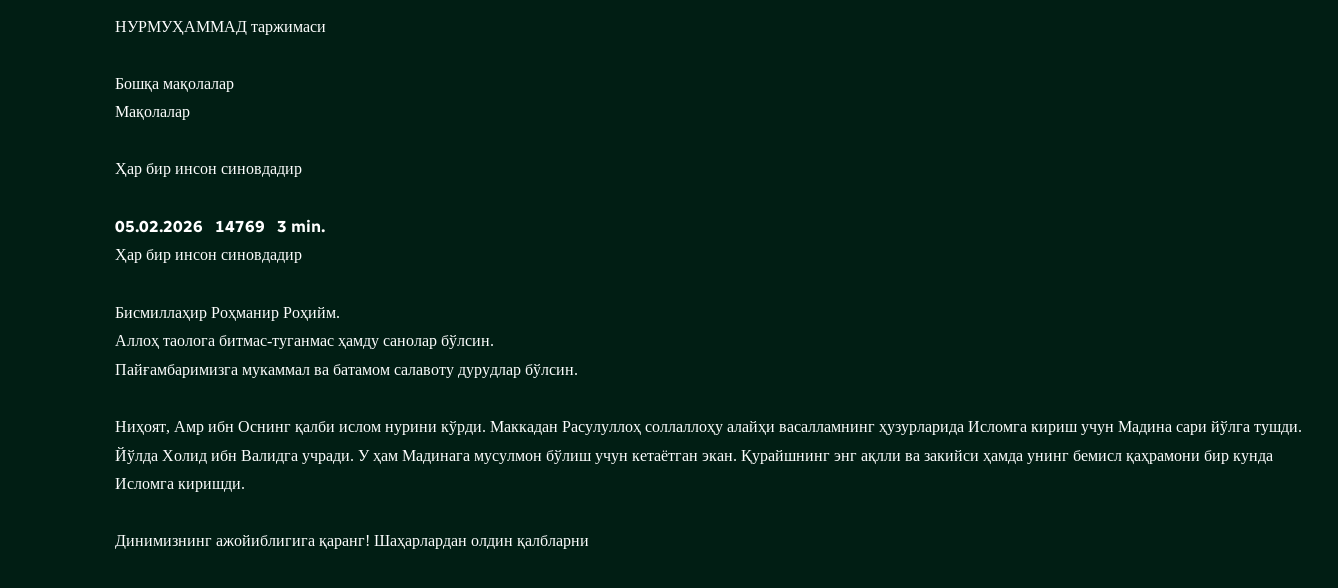НУРМУҲАММАД таржимаси

Бошқа мақолалар
Мақолалар

Ҳар бир инсон синовдадир

05.02.2026   14769   3 min.
Ҳар бир инсон синовдадир

Бисмиллаҳир Роҳманир Роҳийм.
Аллоҳ таолога битмас-туганмас ҳамду санолар бўлсин.
Пайғамбаримизга мукаммал ва батамом салавоту дурудлар бўлсин.

Ниҳоят, Амр ибн Оснинг қалби ислом нурини кўрди. Маккадан Расулуллоҳ соллаллоҳу алайҳи васалламнинг ҳузурларида Исломга кириш учун Мадина сари йўлга тушди. Йўлда Холид ибн Валидга учради. У ҳам Мадинага мусулмон бўлиш учун кетаётган экан. Қурайшнинг энг ақлли ва закийси ҳамда унинг бемисл қаҳрамони бир кунда Исломга киришди.

Динимизнинг ажойиблигига қаранг! Шаҳарлардан олдин қалбларни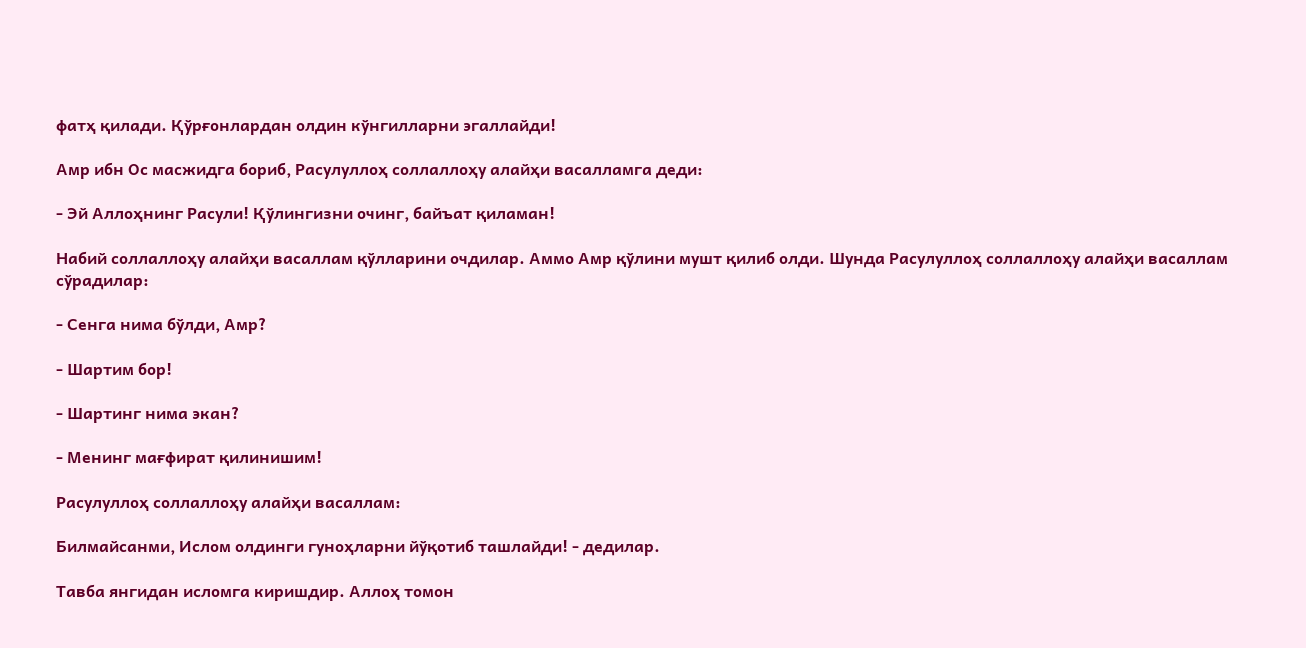фатҳ қилади. Қўрғонлардан олдин кўнгилларни эгаллайди!

Амр ибн Ос масжидга бориб, Расулуллоҳ соллаллоҳу алайҳи васалламга деди:

- Эй Аллоҳнинг Расули! Қўлингизни очинг, байъат қиламан!

Набий соллаллоҳу алайҳи васаллам қўлларини очдилар. Аммо Амр қўлини мушт қилиб олди. Шунда Расулуллоҳ соллаллоҳу алайҳи васаллам сўрадилар:

- Сенга нима бўлди, Амр?

- Шартим бор!

- Шартинг нима экан?

- Менинг мағфират қилинишим!

Расулуллоҳ соллаллоҳу алайҳи васаллам:

Билмайсанми, Ислом олдинги гуноҳларни йўқотиб ташлайди! - дедилар.

Тавба янгидан исломга киришдир. Аллоҳ томон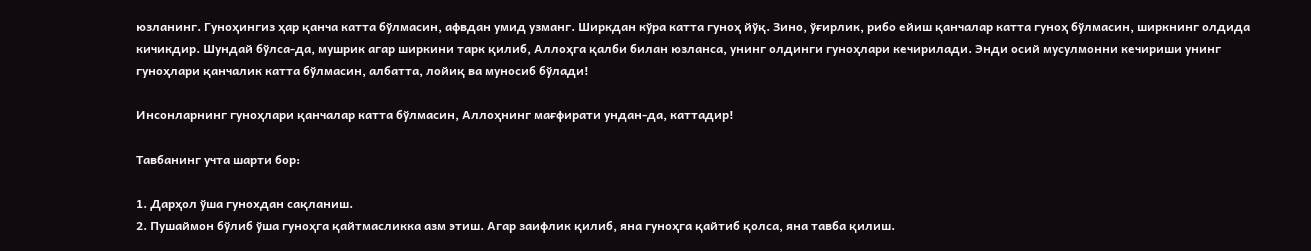юзланинг. Гуноҳингиз ҳар қанча катта бўлмасин, афвдан умид узманг. Ширкдан кўра катта гуноҳ йўқ. Зино, ўғирлик, рибо ейиш қанчалар катта гуноҳ бўлмасин, ширкнинг олдида кичикдир. Шундай бўлса-да, мушрик агар ширкини тарк қилиб, Аллоҳга қалби билан юзланса, унинг олдинги гуноҳлари кечирилади. Энди осий мусулмонни кечириши унинг гуноҳлари қанчалик катта бўлмасин, албатта, лойиқ ва муносиб бўлади!

Инсонларнинг гуноҳлари қанчалар катта бўлмасин, Аллоҳнинг мағфирати ундан-да, каттадир!

Тавбанинг учта шарти бор:

1. Дарҳол ўша гунохдан сақланиш.
2. Пушаймон бўлиб ўша гуноҳга қайтмасликка азм этиш. Агар заифлик қилиб, яна гуноҳга қайтиб қолса, яна тавба қилиш.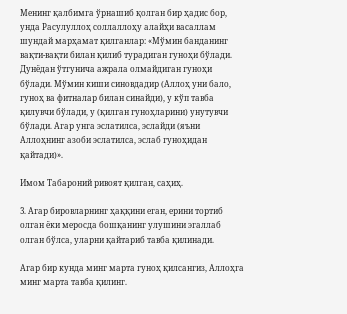Менинг қалбимга ўрнашиб қолган бир ҳадис бор, унда Расулуллоҳ соллаллоҳу алайҳи васаллам шундай марҳамат қилганлар: «Мўмин банданинг вақти-вақти билан қилиб турадиган гуноҳи бўлади. Дунёдан ўтгунича ажрала олмайдиган гуноҳи бўлади. Мўмин киши синовдадир (Аллоҳ уни бало, гуноҳ ва фитналар билан синайди), у кўп тавба қилувчи бўлади, у (қилган гуноҳларини) унутувчи бўлади. Агар унга эслатилса, эслайди (яъни Аллоҳнинг азоби эслатилса, эслаб гуноҳидан қайтади)».

Имом Табароний ривоят қилган, саҳиҳ.

3. Агар бировларнинг ҳаққини еган, ерини тортиб олган ёки меросда бошқанинг улушини эгаллаб олган бўлса, уларни қайтариб тавба қилинади.

Агар бир кунда минг марта гуноҳ қилсангиз, Аллоҳга минг марта тавба қилинг.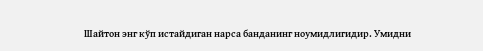Шайтон энг кўп истайдиган нарса банданинг ноумидлигидир. Умидни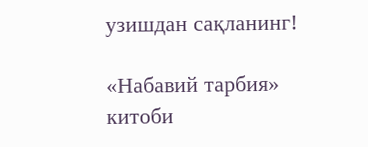узишдан сақланинг!

«Набавий тарбия» китоби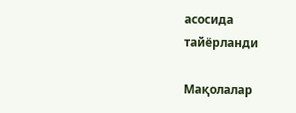асосида тайёрланди

Мақолалар